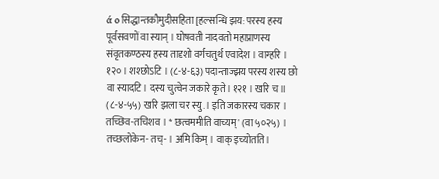ά ο सिद्धान्तकौमुदीसहिता [हल्सन्धि झय: परस्य हस्य पूर्वसवणों वा स्यान् । घोषवती नादवतो महाप्राणस्य संवृतकण्ठस्य हस्य तादृशो वर्गचतुर्थ एवादेश । वाग्हरि । १२० । शश्छोऽटि । (८-४-६३) पदान्ताज्झय परस्य शस्य छो वा स्यादटि। दस्य चुत्वेन जकारे कृते। १२१ । खरि च ॥ (८-४-५५) खरि झला चर स्यु.। इति जकारस्य चकार । तच्छिव-तचिशव । * छत्वममीति वाच्यम्' (वा ५०२५) । तच्छलोकेन- तच्- । अमि किम् । वाक् इच्योतति।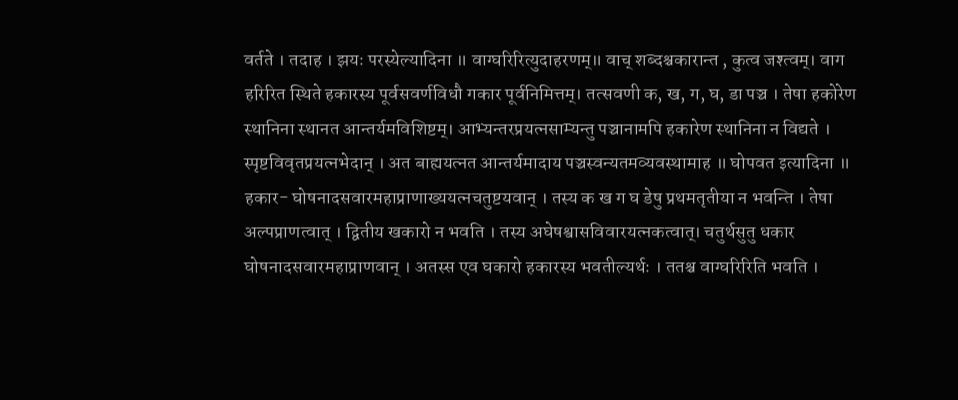वर्तते । तदाह । झयः परस्येल्यादिना ॥ वाग्घरिरित्युदाहरणम्॥ वाच् शब्दश्चकारान्त , कुत्व जश्त्वम्। वाग हरिरित स्थिते हकारस्य पूर्वसवर्णविधौ गकार पूर्वनिमित्तम्। तत्सवणी क, ख, ग, घ, डा पञ्च । तेषा हकोरेण स्थानिना स्थानत आन्तर्यमविशिष्टम्। आभ्यन्तरप्रयत्नसाम्यन्तु पञ्चानामपि हकारेण स्थानिना न विद्यते । स्पृष्टविवृतप्रयत्नभेदान् । अत बाह्ययत्नत आन्तर्यमादाय पञ्चस्वन्यतमव्यवस्थामाह ॥ घोपवत इत्यादिना ॥ हकार- घोषनादसवारमहाप्राणाख्ययत्नचतुष्टयवान् । तस्य क ख ग घ डेषु प्रथमतृतीया न भवन्ति । तेषा अल्पप्राणत्वात् । द्वितीय खकारो न भवति । तस्य अघेषश्वासविवारयत्नकत्वात्। चतुर्थसुतु धकार घोषनादसवारमहाप्राणवान् । अतस्स एव घकारो हकारस्य भवतील्यर्थः । ततश्च वाग्घरिरिति भवति ।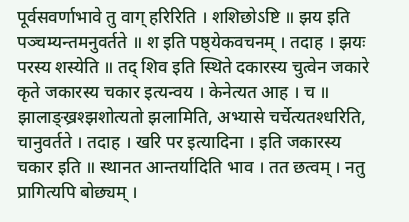पूर्वसवर्णाभावे तु वाग् हरिरिति । शशिछोऽष्टि ॥ झय इति पञ्चम्यन्तमनुवर्तते ॥ श इति पष्ठ्येकवचनम् । तदाह । झयः परस्य शस्येति ॥ तद् शिव इति स्थिते दकारस्य चुत्वेन जकारे कृते जकारस्य चकार इत्यन्वय । केनेत्यत आह । च ॥ झालाङ्ख्रश्झशोत्यतो झलामिति, अभ्यासे चर्चेत्यतश्धरिति, चानुवर्तते । तदाह । खरि पर इत्यादिना । इति जकारस्य चकार इति ॥ स्थानत आन्तर्यादिति भाव । तत छत्वम् । नतु प्रागित्यपि बोछ्यम् ।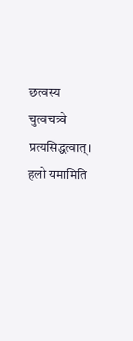छत्वस्य चुत्वचत्र्वे प्रत्यसिद्धत्वात्। हलो यमामिति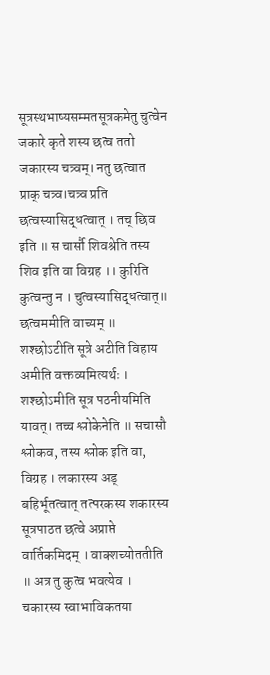सूत्रस्थभाष्यसम्मतसूत्रकमेतु चुत्वेन जकारे कृते शस्य छत्व ततो जकारस्य चत्र्वम्। नतु छत्वात प्राक् चत्र्व।चत्र्व प्रति छत्वस्यासिद्धत्वात् । तच् छिव इति ॥ स चार्सौ शिवश्रेति तस्य शिव इति वा विग्रह ।। कुरिति कुत्वन्तु न । चुत्वस्यासिद्धत्वात्॥ छत्वममीति वाच्यम् ॥ शश्छोऽटीति सूत्रे अटीति विहाय अमीति वक्तव्यमित्यर्थः । शश्छोऽमीति सूत्र पठनीयमिति यावत्। तच्च श्लोकेनेति ॥ सचासौ श्लोकव, तस्य श्लोक इति वा, विग्रह । लकारस्य अड् बहिर्भूतत्वात् तत्परकस्य शकारस्य सूत्रपाठत छत्वे अप्राप्ते वार्तिकमिदम् । वाक्शच्योततीति ॥ अत्र तु कुत्व भवत्येव । चकारस्य स्वाभाविकतया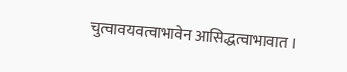चुत्वावयवत्वाभावेन आसिद्धत्वाभावात ।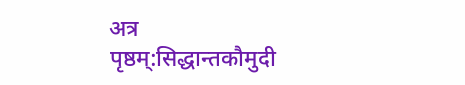अत्र
पृष्ठम्:सिद्धान्तकौमुदी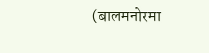(बालमनोरमा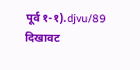पूर्व १-१).djvu/89
दिखावट